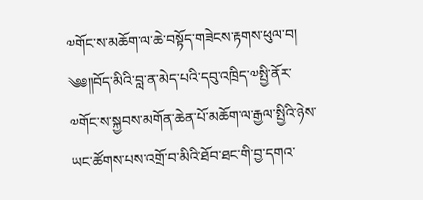༧གོང་ས་མཆོག་ལ་ཆེ་བསྟོད་གཟེངས་རྟགས་ཕུལ་བ།
༄༅༎བོད་མིའི་བླ་ན་མེད་པའི་དབུ་འཁྲིད་༧སྤྱི་ནོར་༧གོང་ས་སྐྱབས་མགོན་ཆེན་པོ་མཆོག་ལ་རྒྱལ་སྤྱིའི་ཉེས་ཡང་ཚོགས་པས་འགྲོ་བ་མིའི་ཐོབ་ཐང་གི་བྱ་དགའ་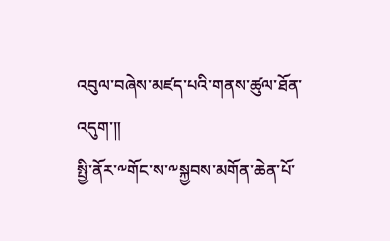འབུལ་བཞེས་མཛད་པའི་གནས་ཚུལ་ཐོན་འདུག་༎
སྤྱི་ནོར་༸གོང་ས་༸སྐྱབས་མགོན་ཆེན་པོ་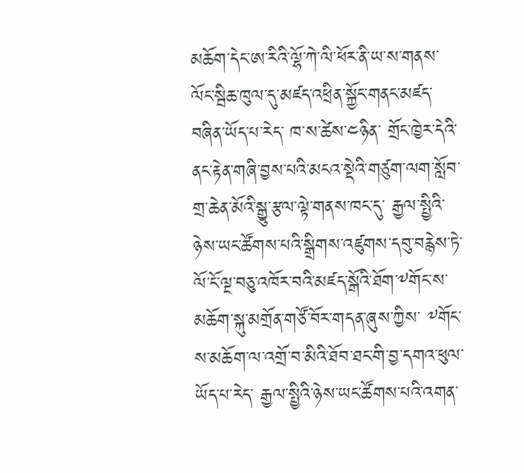མཆོག་དེང་ཨ་རིའི་ལྷོ་ཀེ་ལི་ཕོར་ནི་ཡ་ས་གནས་ལོང་སྦིཆ་ཁུལ་དུ་མཛད་འཕྲིན་སྐྱོང་གནང་མཛད་བཞིན་ཡོད་པ་རེད་ ཁ་ས་ཚེས་༤ཉིན་ གྲོང་ཁྱེར་དེའི་ནང་རྟེན་གཞི་བྱས་པའི་མངའ་སྡེའི་གཙུག་ལག་སློབ་གྲ་ཆེན་མོའི་སྒྱུ་རྩལ་ལྟེ་གནས་ཁང་དུ་ རྒྱལ་སྤྱིའི་ཉེས་ཡང་ཚོགས་པའི་སྒྲིགས་འཛུགས་དབུ་བརྙེས་ཏེ་ ལོ་ངོ་ལྔ་བཅུ་འཁོར་བའི་མཛད་སྒོའི་ཐོག་༸གོང་ས་མཆོག་སྐུ་མགྲོན་གཙོ་བོར་གདན་ཞུས་ཀྱིས་ ༸གོང་ས་མཆོག་ལ་འགྲོ་བ་མིའི་ཐོབ་ཐང་གི་བྱ་དགའ་ཕུལ་ཡོད་པ་རེད་ རྒྱལ་སྤྱིའི་ཉེས་ཡང་ཚོགས་པའི་འགན་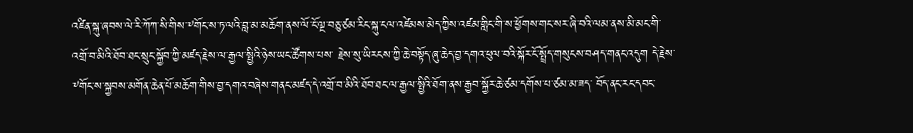འཛིན་སྐུ་ཞབས་ལེ་རི་ཀོཀ་སི་གིས་༸གོང་ས་ཏ་ལའི་བླ་མ་མཆོག་ནས་ལོ་ངོ་ལྔ་བཅུ་ཙམ་རིང་སྐུ་ངལ་འཛེམས་མེད་ཀྱིས་འཛམ་གླིང་གི་ས་ཕྱོགས་གང་སར་ཞི་བའི་ལམ་ནས་མི་མང་གི་འགྲོ་བ་མིའི་ཐོབ་ཐང་སྲུང་སྐྱོབ་ཀྱི་མཛད་རྗེས་ལ་རྒྱལ་སྤྱིའི་ཉེས་ཡང་ཚོགས་པས་ རྗེས་སུ་ཡིརངས་ཀྱི་ཆེ་བསྟོད་ཞུ་ཆེད་བྱ་དགའ་ཕུལ་བའི་སྐོར་ངོ་སྤྲོད་གསུངས་བཤད་གནང་འདུག དེ་རྗེས་༸གོང་ས་སྐྱབས་མགོན་ཆེན་པོ་མཆོག་གིས་བྱ་དགའ་བཞེས་གནང་མཛད་དེ་འགྲོ་བ་མིའི་ཐོབ་ཐང་ལ་རྒྱལ་སྤྱིའི་ཐོག་ནས་རྒྱབ་སྐྱོར་ཆེ་ཙམ་དགོས་པ་ཙམ་མ་ཟད་ བོད་ནང་རང་དབང་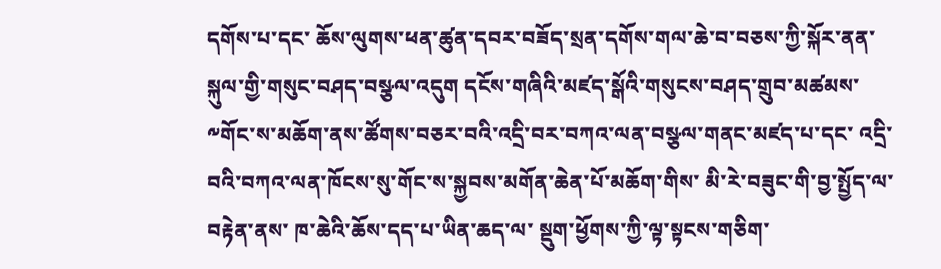དགོས་པ་དང་ ཆོས་ལུགས་ཕན་ཚུན་དབར་བཟོད་སྲན་དགོས་གལ་ཆེ་བ་བཅས་ཀྱི་སྐོར་ནན་སྐུལ་གྱི་གསུང་བཤད་བསྩལ་འདུག དངོས་གཞིའི་མཛད་སྒོའི་གསུངས་བཤད་གྲུབ་མཚམས་༸གོང་ས་མཆོག་ནས་ཚོགས་བཅར་བའི་འདྲི་བར་བཀའ་ལན་བསྩལ་གནང་མཛད་པ་དང་ འདྲི་བའི་བཀའ་ལན་ཁོངས་སུ་གོང་ས་སྐྱབས་མགོན་ཆེན་པོ་མཆོག་གིས་ མི་རེ་བཟུང་གི་བྱ་སྤྱོད་ལ་བརྟེན་ནས་ ཁ་ཆེའི་ཆོས་དད་པ་ཡིན་ཆད་ལ་ སྡུག་ཕྱོགས་ཀྱི་ལྟ་སྟངས་གཅིག་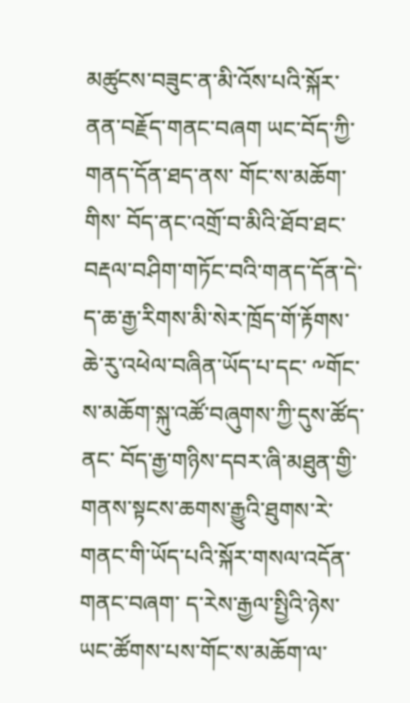མཚུངས་བཟུང་ན་མི་འོས་པའི་སྐོར་ནན་བརྗོད་གནང་བཞག ཡང་བོད་ཀྱི་གནད་དོན་ཐད་ནས་ གོང་ས་མཆོག་གིས་ བོད་ནང་འགྲོ་བ་མིའི་ཐོབ་ཐང་བརྡལ་བཤིག་གཏོང་བའི་གནད་དོན་དེ་ད་ཆ་རྒྱ་རིགས་མི་སེར་ཁྲོད་གོ་རྟོགས་ཆེ་རུ་འཕེལ་བཞིན་ཡོད་པ་དང་ ༸གོང་ས་མཆོག་སྐུ་འཚོ་བཞུགས་ཀྱི་དུས་ཚོད་ནང་ བོད་རྒྱ་གཉིས་དབར་ཞི་མཐུན་གྱི་གནས་སྟངས་ཆགས་རྒྱུའི་ཐུགས་རེ་གནང་གི་ཡོད་པའི་སྐོར་གསལ་འདོན་གནང་བཞག་ ད་རེས་རྒྱལ་སྤྱིའི་ཉེས་ཡང་ཚོགས་པས་གོང་ས་མཆོག་ལ་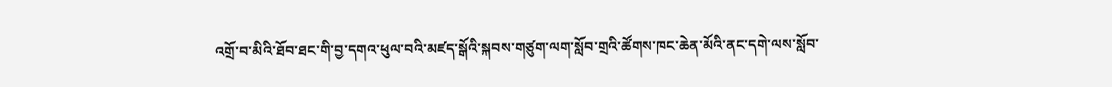འགྲོ་བ་མིའི་ཐོབ་ཐང་གི་བྱ་དགའ་ཕུལ་བའི་མཛད་སྒོའི་སྐབས་གཙུག་ལག་སློབ་གྲའི་ཚོགས་ཁང་ཆེན་མོའི་ནང་དགེ་ལས་སློབ་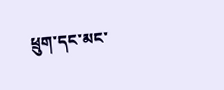ཕྲུག་དང་མང་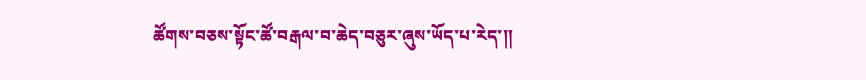ཚོགས་བཅས་སྟོང་ཚོ་བརྒལ་བ་ཆེད་བཅུར་ཞུས་ཡོད་པ་རེད་༎